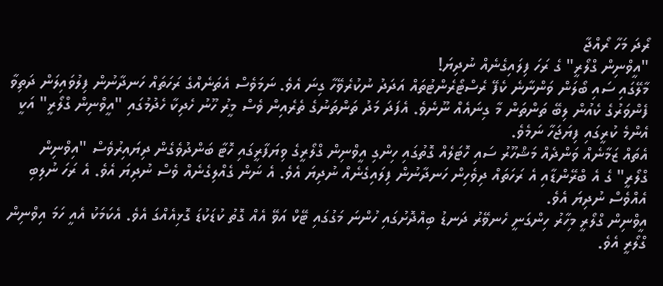ރޯދަ މަހާ ރޯއްޖާ
"އީވްނިން ގްލޯރީ" ގެ ރަހަ ފިލައިގެނެއް ނުދިޔަ!
މާލޭގައި ސައި ބޯލަން ވަންނާނެ ކެފޭ ރެސްޓޯރެންޓުތައް އަދަދު ނުކުރެވޭހާ ގިނަ އެވެ. ނަމަވެސް އެތަނެއްގެ ރަހަތައް ހަނދާނުން ފިލުވައިލަން ދަތިވާ ފެންވަރުގެ ކެއުން ލިބޭ ތަންތަން މާ ގިނައެއް ނޫނެވެ. އެފަދަ މަދު ތަންތަނުގެ ތެރެއިން ވެސް މީރު ހޫނު ހެދިކާ ހެދުމުގައި "އީވްނިން ގްލޯރީ" އަކީ އެންމެ ކުރީގައި ފިޔަޖަހާ ނަމެވެ.
އެތައް ޒަމާނެއް ވަންދެއް މަޝްހޫރު ސައި ހޮޓަލެއް ގޮތުގައި ހިންގި އީވްނިން ގްލޯރީގެ ވިޔަފާރީގައި ހޮޓާ ބަންދުވެގެން ދިޔައިރުވެސް "އިވްނިން ގްލޯރީ" ގެ އެ ބްރޭންޑާއި އެ ރަހަތައް ދިވެހިން ހަނދާނުން ފިލައިގެނެއް ނުދިޔަ އެވެ. އެ ނަން ގެއްލިގެނެއް ވެސް ނުދިޔަ އެވެ. އެ ރަހަ ނުލިބި އެއްވެސް ނުދިޔަ އެވެ.
އީވްނިން ގްލޯރީ މިހާރު ހިންގަނީ ހެނވޭރު ދަނޑު ބިއްދޮށުގައި ހުންނަ މަގުގައި ޓޭކް އަވޭ އެއް ގޮތު ކުޑަކުޑަ ގޮޅިއެއްގަ އެވެ. އެކަމަކު އެއީ ހަމަ އިވްނިން ގްލޯރީ އެވެ.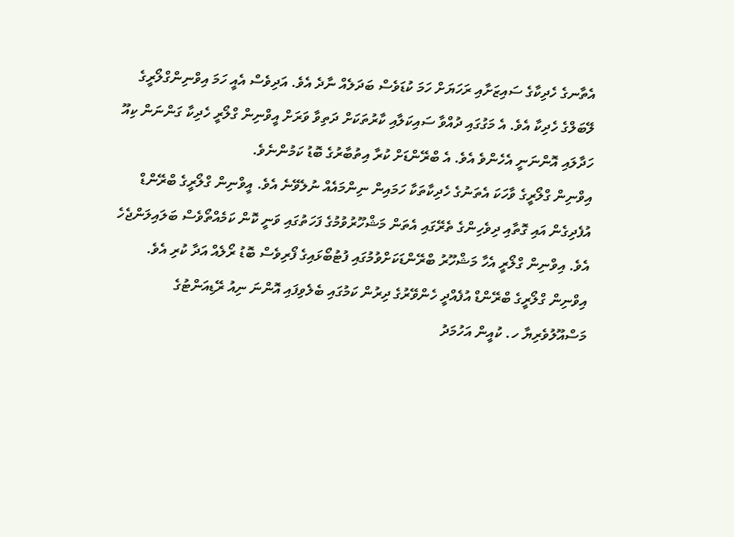އެތާނގެ ހެދިކާގެ ސައިޒަށާއި ރަހަޔަށް ހަމަ ކުޑަވެސް ބަދަލެއް ނާދެ އެވެ. އަދިވެސް އެއީ ހަމަ އިވްނިންގްލޯރީގެ ލޭބަލްގެ ހެދިކާ އެވެ. އެ މަގުގައި ދުއްވާ ސައިކަލާއި ކާރުތަކަށް ދަތިވާ ވަރަށް އީވްނިން ގްލޯރީ ހެދިކާ ގަންނަން ކިއޫ ހަދާލައި އޮންނަނީ އެހެންވެ އެވެ. އެ ބްރޭންޑަށް ކުރާ އިތުބާރުގެ ބޮޑު ކަމުންނެވެ.
އިވްނިން ގްލޯރީގެ ވާހަކަ އެތަނުގެ ހެދިކާތަކާ ހަމައިން ނިންމައެއް ނުލެވޭނެ އެވެ. އީވްނިން ގްލޯރީގެ ބްރޭންޑް އުފެދިގެން އައި ގޮތާއި ދިވެހިންގެ ތެރޭގައި އެތަން މަޝްހޫރުވުމުގެ ފަހަތުގައި ވަނީ ކޮން ކަމެއްތޯވެސް ބަލައިލަންޖެހެ އެވެ. އިވްނިން ގްލޯރީ އެހާ މަޝްހޫރު ބްރޭންޑަކަށްވުމުގައި ފުޓުބޯޅައިގެ ފޯރިވެސް ބޮޑު ރޯލެއް އަދާ ކުރި އެވެ. އިވްނިން ގްލޯރީގެ ބްރޭންޑް އުފެއްދީ ހެންވޭރުގެ ދިރުން ކަމުގައި ބެލެވިފައި އޮންނަ ނިއު ރޭޑިއަންޓުގެ މަސްއޫލުވެރިޔާ ހ. ކުއީން އަހުމަދު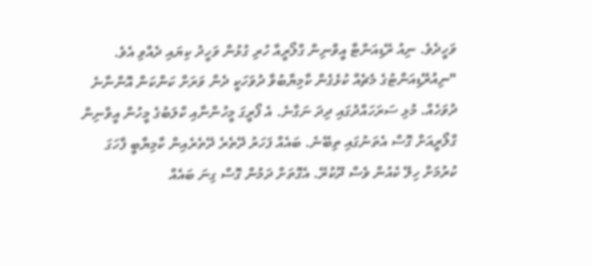ވަހީދެވެ. ނިއު ރޭޑިއަންޓާ އީވްނިން ގްލޯރީއާ ހުރި ގުޅުން ވަހީދު ކިޔައި ދެއްވި އެވެ.
"ނިއުރޭޑިއަންޓުގެ މެޗެއް ކުޅެގެން ކާމިޔާބުވާ ދުވަހަކީ ދެން ވަރަށް ކަންކަން އޮންނާނެ ދުވަހެއް. މުޅި ސަރަހައްދުގައި ދިދަ ނަގާނެ. އެ ފޯރީގަ މީހުންނާއި ކްލަބުގެ މީހުން އީވްނިން ގްލޯރީއަށް ގޮސް އެތަނުގައި ތިބޭނެ. ބައެއް ފަހަރު ދޭތެރެ ދޭތެރެއިން ކާމިޔާބީ ފާހަގަ ކުރުމަށް ހިލޭ ކެއުން ވެސް ދޫކުރޭ. އެގޮތަށް ދަމުން ގޮސް ގިނަ ބައެއް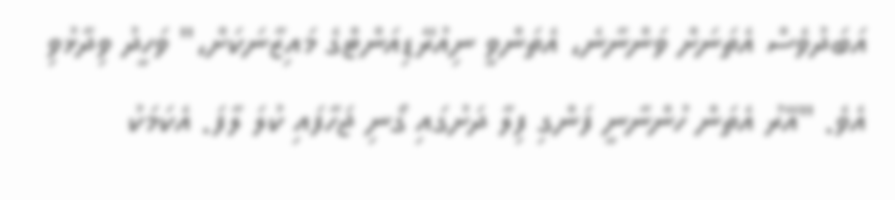އަބަދުވެސް އެތަނަށް ވަންނާނެ، އެތަންވީ ނިއުރޭޑިއަންޓްގެ މައިޒާނަކަށް،" ވަހީދު ވިދާޅުވި އެވެ. "އޭރު އެތަން ހުންނާނީ ފަންގި ފިލާ ދަށުގައި ގޯނި ޖަހާފައި ކުލަ ލާފަ. އެކަމަކު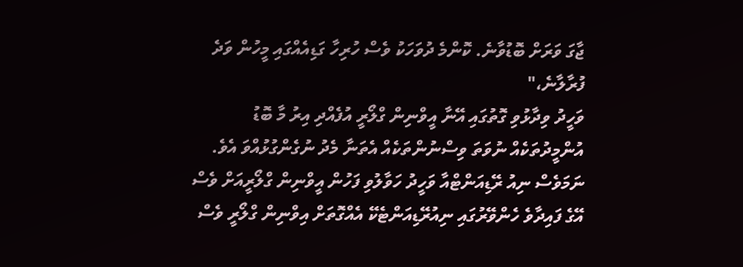ޖާގަ ވަރަށް ބޮޑުވާނެ. ކޮންމެ ދުވަހަކު ވެސް ހުރިހާ ގަޑިއެއްގައި މީހުން ވަދެ ފުރާލާނެ،"
ވަހީދު ވިދާޅުވި ގޮތުގައި އޭނާ އީވްނިން ގްލޯރީ އުފެއްދި އިރު މާ ބޮޑު އުންމީދުތަކެއް ނުވަތަ ވިސްނުންތަކެއް އެތަނާ މެދު ނުގެންގުޅުއްވަ އެވެ. ނަމަވެސް ނިއު ރޭޑިއަންޓްއާ ވަހީދު ހަވާލުވި ފަހުން އީވްނިން ގްލޯރީއަށް ވެސް އޭގެ ފައިދާވެ ހެންވޭރުގައި ނިއުރޭޑިއަންޓެކޭ އެއްގޮތަށް އިވްނިން ގްލޯރީ ވެސް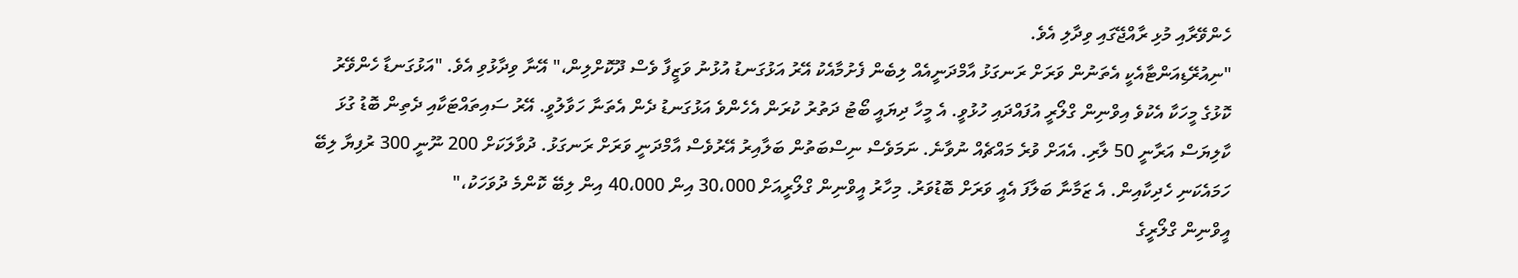ހެންވޭރާއި މުޅި ރާއްޖޭގައި ވިދާލި އެވެ.
"ނިއުރޭޑިއަންޓާއެކީ އެތަނުން ވަރަށް ރަނގަޅު އާމްދަނީއެއް ލިބެން ފެށުމާއެކު އޭރު އަޅުގަނޑު އުޅުނު ވަޒީފާ ވެސް ދޫކޮށްލިން،" އޭނާ ވިދާޅުވި އެވެ. "އަޅުގަނޑާ ހެންވޭރު ކޮޅުގެ މީހަކާ އެކުވެ އިވްނިން ގްލޯރީ އުފައްދައި ހުޅުވީ. އެ މީހާ ދިޔައީ ބޯޓު ދަތުރު ކުރަން އެހެންވެ އަޅުގަނޑު ދެން އެތަނާ ހަވާލުވީ. އޭރު ސައިތައްޓަކާއި ދެތިން ބޮޑު ގުޅަ ކާލިޔަސް އަރާނީ 50 ލާރި. އެއަށް ވުރެ މައްޗެއް ނުވާނެ. ނަމަވެސް ނިސްބަތުން ބަލާއިރު އޭރުވެސް އާމްދަނީ ވަރަށް ރަނގަޅު. ދުވާލަކަށް 200 ނޫނީ 300 ރުފިޔާ ލިބޭ ހަމައެކަނި ހެދިކާއިން. އެ ޒަމާނާ ބަލާފަ އެއީ ވަރަށް ބޮޑުވަރު. މިހާރު އީވްނިން ގްލޯރީއަށް 30،000 އިން 40،000 އިން ލިބޭ ކޮންމެ ދުވަހަކު،"
އީވްނިން ގްލޯރީގެ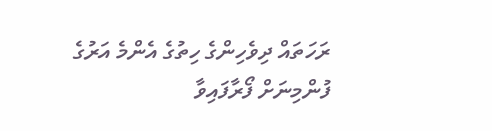ރަހަތައް ދިވެހިންގެ ހިތުގެ އެންމެ އަރުގެ ފުންމިނަށް ފޯރާފައިވާ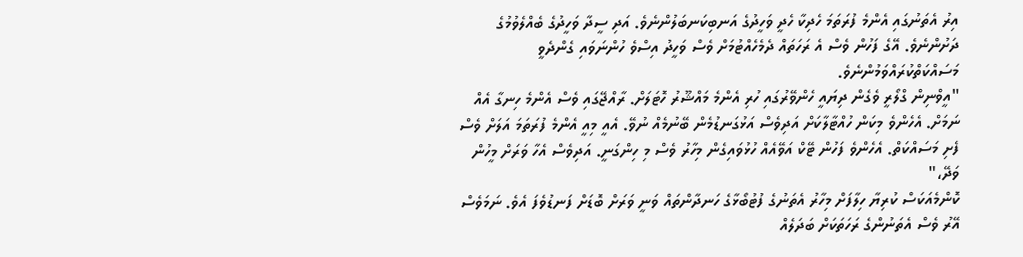އިރު އެތަނުގައި އެންމެ ފުރަތަމަ ހެދިކާ ހެދީ ވަހީދުގެ އަނބިކަނބަލުންނެވެ. އަދި ސީދާ ވަހީދުގެ ބެއްލެވުމުގެ ދަށުންނެވެ. އޭގެ ފަހުން ވެސް އެ ރަހަތައް ދެމެހެއްޓުމަށް ވެސް ވަހީދު އިސްވެ ހުންނަވައި ގެންދެވީ މަސައްކަތްކުރައްވަމުންނެވެ.
"އީވްނިން ގްލޯރީ ވެގެން ދިޔައީ ހެންވޭރުގައި ހުރި އެންމެ މައްޝޫރު ހޮޓަލަށް. ރާއްޖޭގައި ވެސް އެންމެ ހިނގާ އެއް ނަމަށް. އެހެންވެ މިކަން ހުއްޓާލާކަށް އަދިވެސް އަޅުގަނޑުމެން ބޭނުމެއް ނުވޭ. އެއީ މިއީ އެންމެ ފުރަތަމަ އަލަށް ވެސް ފެށި މަސައްކަތް. އެހެންވެ ފަހުން ޓޭކް އަވޭއެއް ހުޅުވައިގެން މިހާރު ވެސް މި ހިންގަނީ. އަދިވެސް އެހާ ވަރަށް މީހުން ވަދޭ،"
ކޮންމެއަކަސް ކުރިޔާ ހިލާފަށް މިހާރު އެތަނުގެ ފުޓުބޯޅާގެ ހަނދާންތައް ވަނީ ވަރަށް ބޮޑަށް ފަނޑުވެފަ އެވެ. ނަމަވެސް އޭރު ވެސް އެތަނުންގެ ރަހަތަކަށް ބަދަލެއް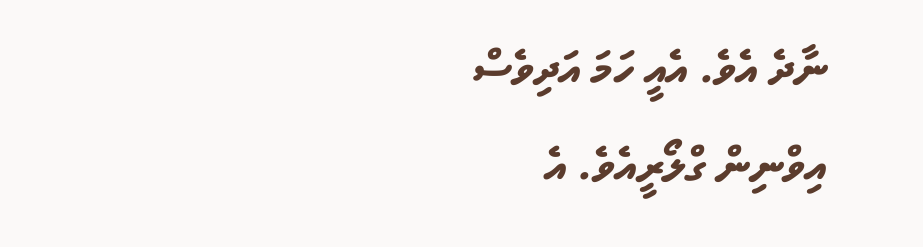ނާދެ އެވެ. އެއީ ހަމަ އަދިވެސް އިވްނިން ގްލޯރީއެވެ. އެ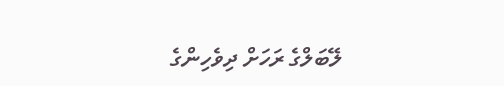ލޭބަލްގެ ރަހަށް ދިވެހިންގެ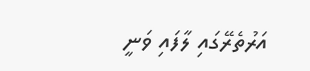އަރުތެރޭގައި ލާފައި ވަނީ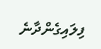ފިލައިގެންދާނެ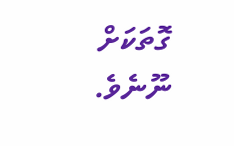ގޮތަކަށް ނޫނެވެ.